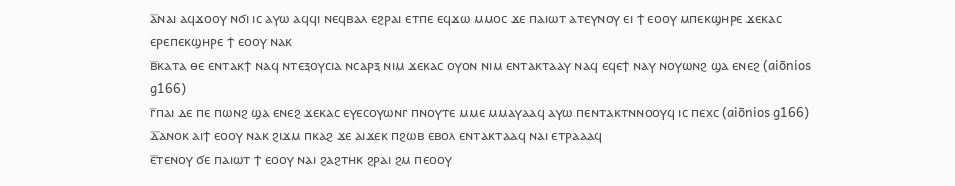ⲁ̅ⲛⲁⲓ ⲁϥϫⲟⲟⲩ ⲛϭⲓ ⲓⲥ ⲁⲩⲱ ⲁϥϥⲓ ⲛⲉϥⲃⲁⲗ ⲉϩⲣⲁⲓ ⲉⲧⲡⲉ ⲉϥϫⲱ ⲙⲙⲟⲥ ϫⲉ ⲡⲁⲓⲱⲧ ⲁⲧⲉⲩⲛⲟⲩ ⲉⲓ ϯ ⲉⲟⲟⲩ ⲙⲡⲉⲕϣⲏⲣⲉ ϫⲉⲕⲁⲥ ⲉⲣⲉⲡⲉⲕϣⲏⲣⲉ ϯ ⲉⲟⲟⲩ ⲛⲁⲕ
ⲃ̅ⲕⲁⲧⲁ ⲑⲉ ⲉⲛⲧⲁⲕϯ ⲛⲁϥ ⲛⲧⲉⲝⲟⲩⲥⲓⲁ ⲛⲥⲁⲣⲝ ⲛⲓⲙ ϫⲉⲕⲁⲥ ⲟⲩⲟⲛ ⲛⲓⲙ ⲉⲛⲧⲁⲕⲧⲁⲁⲩ ⲛⲁϥ ⲉϥⲉϯ ⲛⲁⲩ ⲛⲟⲩⲱⲛϩ ϣⲁ ⲉⲛⲉϩ (aiōnios g166)
ⲅ̅ⲡⲁⲓ ⲇⲉ ⲡⲉ ⲡⲱⲛϩ ϣⲁ ⲉⲛⲉϩ ϫⲉⲕⲁⲥ ⲉⲩⲉⲥⲟⲩⲱⲛⲅ ⲡⲛⲟⲩⲧⲉ ⲙⲙⲉ ⲙⲙⲁⲩⲁⲁϥ ⲁⲩⲱ ⲡⲉⲛⲧⲁⲕⲧⲛⲛⲟⲟⲩϥ ⲓⲥ ⲡⲉⲭⲥ (aiōnios g166)
ⲇ̅ⲁⲛⲟⲕ ⲁⲓϯ ⲉⲟⲟⲩ ⲛⲁⲕ ϩⲓϫⲙ ⲡⲕⲁϩ ϫⲉ ⲁⲓϫⲉⲕ ⲡϩⲱⲃ ⲉⲃⲟⲗ ⲉⲛⲧⲁⲕⲧⲁⲁϥ ⲛⲁⲓ ⲉⲧⲣⲁⲁⲁϥ
ⲉ̅ⲧⲉⲛⲟⲩ ϭⲉ ⲡⲁⲓⲱⲧ ϯ ⲉⲟⲟⲩ ⲛⲁⲓ ϩⲁϩⲧⲏⲕ ϩⲣⲁⲓ ϩⲙ ⲡⲉⲟⲟⲩ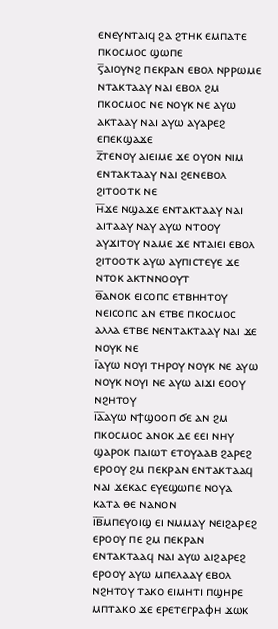ⲉⲛⲉⲩⲛⲧⲁⲓϥ ϩⲁ ϩⲧⲏⲕ ⲉⲙⲡⲁⲧⲉ ⲡⲕⲟⲥⲙⲟⲥ ϣⲱⲡⲉ
ⲋ̅ⲁⲓⲟⲩⲛϩ ⲡⲉⲕⲣⲁⲛ ⲉⲃⲟⲗ ⲛⲣⲣⲱⲙⲉ ⲛⲧⲁⲕⲧⲁⲁⲩ ⲛⲁⲓ ⲉⲃⲟⲗ ϩⲙ ⲡⲕⲟⲥⲙⲟⲥ ⲛⲉ ⲛⲟⲩⲕ ⲛⲉ ⲁⲩⲱ ⲁⲕⲧⲁⲁⲩ ⲛⲁⲓ ⲁⲩⲱ ⲁⲩⲁⲣⲉϩ ⲉⲡⲉⲕϣⲁϫⲉ
ⲍ̅ⲧⲉⲛⲟⲩ ⲁⲓⲉⲓⲙⲉ ϫⲉ ⲟⲩⲟⲛ ⲛⲓⲙ ⲉⲛⲧⲁⲕⲧⲁⲁⲩ ⲛⲁⲓ ϩⲉⲛⲉⲃⲟⲗ ϩⲓⲧⲟⲟⲧⲕ ⲛⲉ
ⲏ̅ϫⲉ ⲛϣⲁϫⲉ ⲉⲛⲧⲁⲕⲧⲁⲁⲩ ⲛⲁⲓ ⲁⲓⲧⲁⲁⲩ ⲛⲁⲩ ⲁⲩⲱ ⲛⲧⲟⲟⲩ ⲁⲩϫⲓⲧⲟⲩ ⲛⲁⲙⲉ ϫⲉ ⲛⲧⲁⲓⲉⲓ ⲉⲃⲟⲗ ϩⲓⲧⲟⲟⲧⲕ ⲁⲩⲱ ⲁⲩⲡⲓⲥⲧⲉⲩⲉ ϫⲉ ⲛⲧⲟⲕ ⲁⲕⲧⲛⲛⲟⲟⲩⲧ
ⲑ̅ⲁⲛⲟⲕ ⲉⲓⲥⲟⲡⲥ ⲉⲧⲃⲏⲏⲧⲟⲩ ⲛⲉⲓⲥⲟⲡⲥ ⲁⲛ ⲉⲧⲃⲉ ⲡⲕⲟⲥⲙⲟⲥ ⲁⲗⲗⲁ ⲉⲧⲃⲉ ⲛⲉⲛⲧⲁⲕⲧⲁⲁⲩ ⲛⲁⲓ ϫⲉ ⲛⲟⲩⲕ ⲛⲉ
ⲓ̅ⲁⲩⲱ ⲛⲟⲩⲓ ⲧⲏⲣⲟⲩ ⲛⲟⲩⲕ ⲛⲉ ⲁⲩⲱ ⲛⲟⲩⲕ ⲛⲟⲩⲓ ⲛⲉ ⲁⲩⲱ ⲁⲓϫⲓ ⲉⲟⲟⲩ ⲛϩⲏⲧⲟⲩ
ⲓ̅ⲁ̅ⲁⲩⲱ ⲛϯϣⲟⲟⲡ ϭⲉ ⲁⲛ ϩⲙ ⲡⲕⲟⲥⲙⲟⲥ ⲁⲛⲟⲕ ⲇⲉ ⲉⲉⲓ ⲛⲏⲩ ϣⲁⲣⲟⲕ ⲡⲁⲓⲱⲧ ⲉⲧⲟⲩⲁⲁⲃ ϩⲁⲣⲉϩ ⲉⲣⲟⲟⲩ ϩⲙ ⲡⲉⲕⲣⲁⲛ ⲉⲛⲧⲁⲕⲧⲁⲁϥ ⲛⲁⲓ ϫⲉⲕⲁⲥ ⲉⲩⲉϣⲱⲡⲉ ⲛⲟⲩⲁ ⲕⲁⲧⲁ ⲑⲉ ⲛⲁⲛⲟⲛ
ⲓ̅ⲃ̅ⲙⲡⲉⲩⲟⲓϣ ⲉⲓ ⲛⲙⲙⲁⲩ ⲛⲉⲓϩⲁⲣⲉϩ ⲉⲣⲟⲟⲩ ⲡⲉ ϩⲙ ⲡⲉⲕⲣⲁⲛ ⲉⲛⲧⲁⲕⲧⲁⲁϥ ⲛⲁⲓ ⲁⲩⲱ ⲁⲓϩⲁⲣⲉϩ ⲉⲣⲟⲟⲩ ⲁⲩⲱ ⲙⲡⲉⲗⲁⲁⲩ ⲉⲃⲟⲗ ⲛϩⲏⲧⲟⲩ ⲧⲁⲕⲟ ⲉⲓⲙⲏⲧⲓ ⲡϣⲏⲣⲉ ⲙⲡⲧⲁⲕⲟ ϫⲉ ⲉⲣⲉⲧⲉⲅⲣⲁⲫⲏ ϫⲱⲕ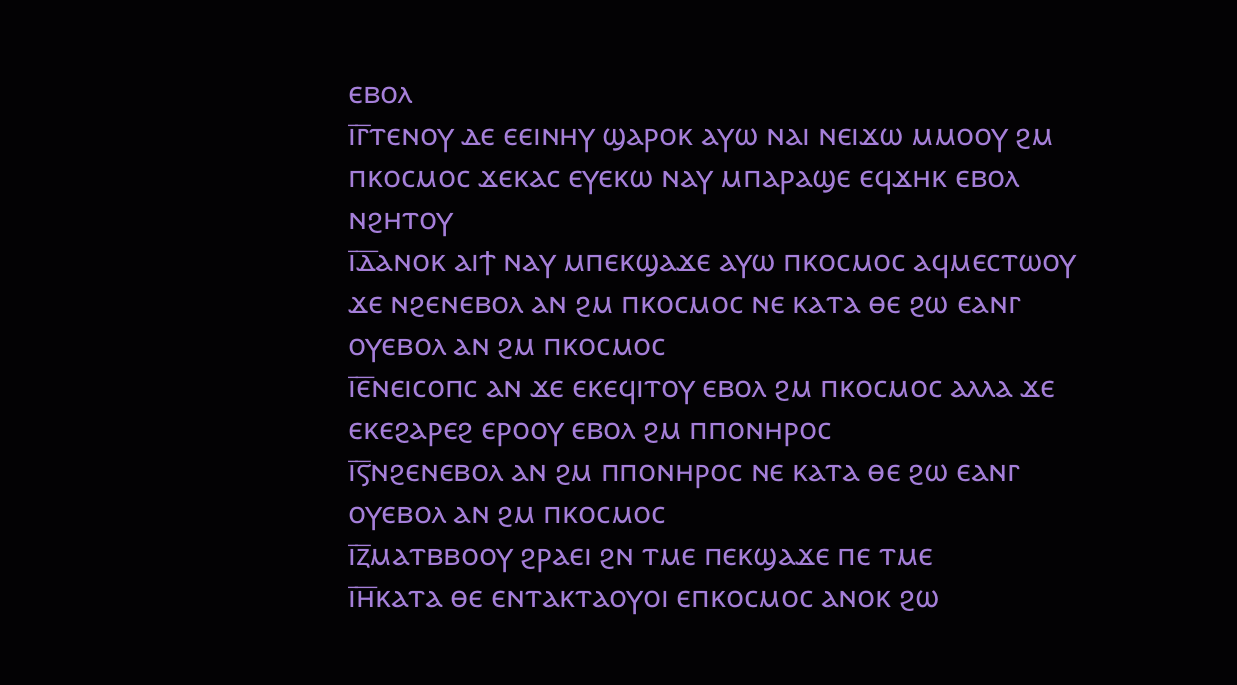ⲉⲃⲟⲗ
ⲓ̅ⲅ̅ⲧⲉⲛⲟⲩ ⲇⲉ ⲉⲉⲓⲛⲏⲩ ϣⲁⲣⲟⲕ ⲁⲩⲱ ⲛⲁⲓ ⲛⲉⲓϫⲱ ⲙⲙⲟⲟⲩ ϩⲙ ⲡⲕⲟⲥⲙⲟⲥ ϫⲉⲕⲁⲥ ⲉⲩⲉⲕⲱ ⲛⲁⲩ ⲙⲡⲁⲣⲁϣⲉ ⲉϥϫⲏⲕ ⲉⲃⲟⲗ ⲛϩⲏⲧⲟⲩ
ⲓ̅ⲇ̅ⲁⲛⲟⲕ ⲁⲓϯ ⲛⲁⲩ ⲙⲡⲉⲕϣⲁϫⲉ ⲁⲩⲱ ⲡⲕⲟⲥⲙⲟⲥ ⲁϥⲙⲉⲥⲧⲱⲟⲩ ϫⲉ ⲛϩⲉⲛⲉⲃⲟⲗ ⲁⲛ ϩⲙ ⲡⲕⲟⲥⲙⲟⲥ ⲛⲉ ⲕⲁⲧⲁ ⲑⲉ ϩⲱ ⲉⲁⲛⲅ ⲟⲩⲉⲃⲟⲗ ⲁⲛ ϩⲙ ⲡⲕⲟⲥⲙⲟⲥ
ⲓ̅ⲉ̅ⲛⲉⲓⲥⲟⲡⲥ ⲁⲛ ϫⲉ ⲉⲕⲉϥⲓⲧⲟⲩ ⲉⲃⲟⲗ ϩⲙ ⲡⲕⲟⲥⲙⲟⲥ ⲁⲗⲗⲁ ϫⲉ ⲉⲕⲉϩⲁⲣⲉϩ ⲉⲣⲟⲟⲩ ⲉⲃⲟⲗ ϩⲙ ⲡⲡⲟⲛⲏⲣⲟⲥ
ⲓ̅ⲋ̅ⲛϩⲉⲛⲉⲃⲟⲗ ⲁⲛ ϩⲙ ⲡⲡⲟⲛⲏⲣⲟⲥ ⲛⲉ ⲕⲁⲧⲁ ⲑⲉ ϩⲱ ⲉⲁⲛⲅ ⲟⲩⲉⲃⲟⲗ ⲁⲛ ϩⲙ ⲡⲕⲟⲥⲙⲟⲥ
ⲓ̅ⲍ̅ⲙⲁⲧⲃⲃⲟⲟⲩ ϩⲣⲁⲉⲓ ϩⲛ ⲧⲙⲉ ⲡⲉⲕϣⲁϫⲉ ⲡⲉ ⲧⲙⲉ
ⲓ̅ⲏ̅ⲕⲁⲧⲁ ⲑⲉ ⲉⲛⲧⲁⲕⲧⲁⲟⲩⲟⲓ ⲉⲡⲕⲟⲥⲙⲟⲥ ⲁⲛⲟⲕ ϩⲱ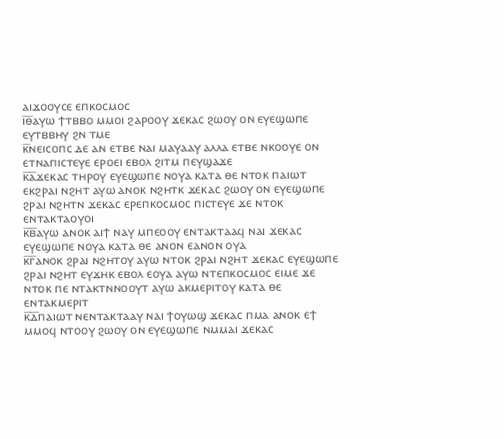ⲁⲓϫⲟⲟⲩⲥⲉ ⲉⲡⲕⲟⲥⲙⲟⲥ
ⲓ̅ⲑ̅ⲁⲩⲱ ϯⲧⲃⲃⲟ ⲙⲙⲟⲓ ϩⲁⲣⲟⲟⲩ ϫⲉⲕⲁⲥ ϩⲱⲟⲩ ⲟⲛ ⲉⲩⲉϣⲱⲡⲉ ⲉⲩⲧⲃⲃⲏⲩ ϩⲛ ⲧⲙⲉ
ⲕ̅ⲛⲉⲓⲥⲟⲡⲥ ⲇⲉ ⲁⲛ ⲉⲧⲃⲉ ⲛⲁⲓ ⲙⲁⲩⲁⲁⲩ ⲁⲗⲗⲁ ⲉⲧⲃⲉ ⲛⲕⲟⲟⲩⲉ ⲟⲛ ⲉⲧⲛⲁⲡⲓⲥⲧⲉⲩⲉ ⲉⲣⲟⲉⲓ ⲉⲃⲟⲗ ϩⲓⲧⲙ ⲡⲉⲩϣⲁϫⲉ
ⲕ̅ⲁ̅ϫⲉⲕⲁⲥ ⲧⲏⲣⲟⲩ ⲉⲩⲉϣⲱⲡⲉ ⲛⲟⲩⲁ ⲕⲁⲧⲁ ⲑⲉ ⲛⲧⲟⲕ ⲡⲁⲓⲱⲧ ⲉⲕϩⲣⲁⲓ ⲛϩⲏⲧ ⲁⲩⲱ ⲁⲛⲟⲕ ⲛϩⲏⲧⲕ ϫⲉⲕⲁⲥ ϩⲱⲟⲩ ⲟⲛ ⲉⲩⲉϣⲱⲡⲉ ϩⲣⲁⲓ ⲛϩⲏⲧⲛ ϫⲉⲕⲁⲥ ⲉⲣⲉⲡⲕⲟⲥⲙⲟⲥ ⲡⲓⲥⲧⲉⲩⲉ ϫⲉ ⲛⲧⲟⲕ ⲉⲛⲧⲁⲕⲧⲁⲟⲩⲟⲓ
ⲕ̅ⲃ̅ⲁⲩⲱ ⲁⲛⲟⲕ ⲁⲓϯ ⲛⲁⲩ ⲙⲡⲉⲟⲟⲩ ⲉⲛⲧⲁⲕⲧⲁⲁϥ ⲛⲁⲓ ϫⲉⲕⲁⲥ ⲉⲩⲉϣⲱⲡⲉ ⲛⲟⲩⲁ ⲕⲁⲧⲁ ⲑⲉ ⲁⲛⲟⲛ ⲉⲁⲛⲟⲛ ⲟⲩⲁ
ⲕ̅ⲅ̅ⲁⲛⲟⲕ ϩⲣⲁⲓ ⲛϩⲏⲧⲟⲩ ⲁⲩⲱ ⲛⲧⲟⲕ ϩⲣⲁⲓ ⲛϩⲏⲧ ϫⲉⲕⲁⲥ ⲉⲩⲉϣⲱⲡⲉ ϩⲣⲁⲓ ⲛϩⲏⲧ ⲉⲩϫⲏⲕ ⲉⲃⲟⲗ ⲉⲟⲩⲁ ⲁⲩⲱ ⲛⲧⲉⲡⲕⲟⲥⲙⲟⲥ ⲉⲓⲙⲉ ϫⲉ ⲛⲧⲟⲕ ⲡⲉ ⲛⲧⲁⲕⲧⲛⲛⲟⲟⲩⲧ ⲁⲩⲱ ⲁⲕⲙⲉⲣⲓⲧⲟⲩ ⲕⲁⲧⲁ ⲑⲉ ⲉⲛⲧⲁⲕⲙⲉⲣⲓⲧ
ⲕ̅ⲇ̅ⲡⲁⲓⲱⲧ ⲛⲉⲛⲧⲁⲕⲧⲁⲁⲩ ⲛⲁⲓ ϯⲟⲩⲱϣ ϫⲉⲕⲁⲥ ⲡⲙⲁ ⲁⲛⲟⲕ ⲉϯ ⲙⲙⲟϥ ⲛⲧⲟⲟⲩ ϩⲱⲟⲩ ⲟⲛ ⲉⲩⲉϣⲱⲡⲉ ⲛⲙⲙⲁⲓ ϫⲉⲕⲁⲥ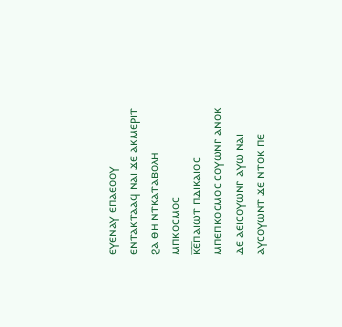ⲉⲩⲉⲛⲁⲩ ⲉⲡⲁⲉⲟⲟⲩ ⲉⲛⲧⲁⲕⲧⲁⲁϥ ⲛⲁⲓ ϫⲉ ⲁⲕⲙⲉⲣⲓⲧ ϩⲁ ⲑⲏ ⲛⲧⲕⲁⲧⲁⲃⲟⲗⲏ ⲙⲡⲕⲟⲥⲙⲟⲥ
ⲕ̅ⲉ̅ⲡⲁⲓⲱⲧ ⲡⲇⲓⲕⲁⲓⲟⲥ ⲙⲡⲉⲡⲕⲟⲥⲙⲟⲥ ⲥⲟⲩⲱⲛⲅ ⲁⲛⲟⲕ ⲇⲉ ⲁⲉⲓⲥⲟⲩⲱⲛⲅ ⲁⲩⲱ ⲛⲁⲓ ⲁⲩⲥⲟⲩⲱⲛⲧ ϫⲉ ⲛⲧⲟⲕ ⲡⲉ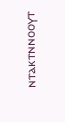ⲛⲧⲁⲕⲧⲛⲛⲟⲟⲩⲧ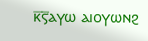ⲕ̅ⲋ̅ⲁⲩⲱ ⲁⲓⲟⲩⲱⲛϩ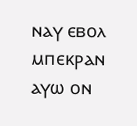ⲛⲁⲩ ⲉⲃⲟⲗ ⲙⲡⲉⲕⲣⲁⲛ ⲁⲩⲱ ⲟⲛ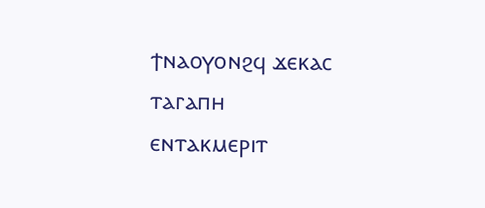ϯⲛⲁⲟⲩⲟⲛϩϥ ϫⲉⲕⲁⲥ ⲧⲁⲅⲁⲡⲏ ⲉⲛⲧⲁⲕⲙⲉⲣⲓⲧ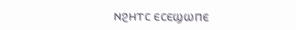ⲛϩⲏⲧⲥ ⲉⲥⲉϣⲱⲡⲉ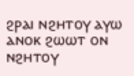ϩⲣⲁⲓ ⲛϩⲏⲧⲟⲩ ⲁⲩⲱ ⲁⲛⲟⲕ ϩⲱⲱⲧ ⲟⲛ ⲛϩⲏⲧⲟⲩ